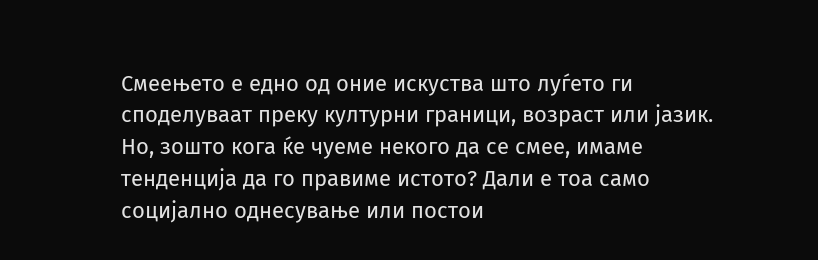Смеењето е едно од оние искуства што луѓето ги споделуваат преку културни граници, возраст или јазик.
Но, зошто кога ќе чуеме некого да се смее, имаме тенденција да го правиме истото? Дали е тоа само социјално однесување или постои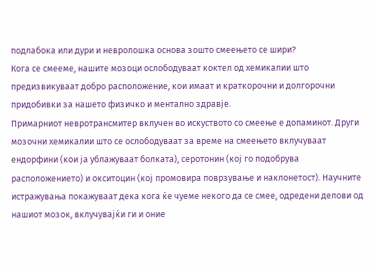подлабока или дури и невролошка основа зошто смеењето се шири?
Кога се смееме, нашите мозоци ослободуваат коктел од хемикалии што предизвикуваат добро расположение, кои имаат и краткорочни и долгорочни придобивки за нашето физичко и ментално здравје.
Примарниот невротрансмитер вклучен во искуството со смеење е допаминот. Други мозочни хемикалии што се ослободуваат за време на смеењето вклучуваат ендорфини (кои ја ублажуваат болката), серотонин (кој го подобрува расположението) и окситоцин (кој промовира поврзување и наклонетост). Научните истражувања покажуваат дека кога ќе чуеме некого да се смее, одредени делови од нашиот мозок, вклучувајќи ги и оние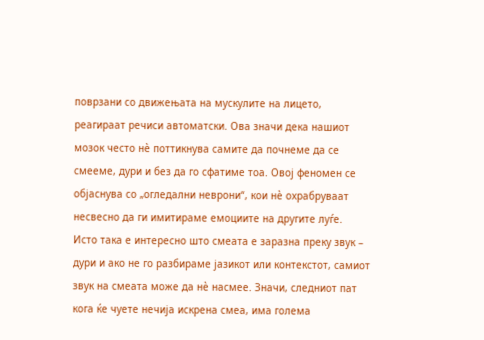поврзани со движењата на мускулите на лицето, реагираат речиси автоматски. Ова значи дека нашиот мозок често нè поттикнува самите да почнеме да се смееме, дури и без да го сфатиме тоа. Овој феномен се објаснува со „огледални неврони“, кои нè охрабруваат несвесно да ги имитираме емоциите на другите луѓе.
Исто така е интересно што смеата е заразна преку звук – дури и ако не го разбираме јазикот или контекстот, самиот звук на смеата може да нè насмее. Значи, следниот пат кога ќе чуете нечија искрена смеа, има голема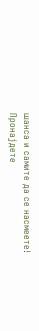шанса и самите да се насмеете!
Пронајдете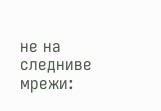не на следниве мрежи: